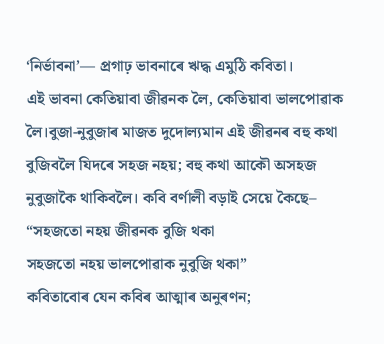‘নিৰ্ভাবনা’— প্ৰগাঢ় ভাবনাৰে ঋদ্ধ এমুঠি কবিতা।
এই ভাবনা কেতিয়াবা জীৱনক লৈ, কেতিয়াবা ভালপোৱাক লৈ।বুজা-নুবুজাৰ মাজত দুদোল্যমান এই জীৱনৰ বহু কথা বুজিবলৈ যিদৰে সহজ নহয়; বহু কথা আকৌ অসহজ নুবুজাকৈ থাকিবলৈ। কবি বৰ্ণালী বড়াই সেয়ে কৈছে–
“সহজতো নহয় জীৱনক বুজি থকা
সহজতো নহয় ভালপোৱাক নুবুজি থকা”
কবিতাবোৰ যেন কবিৰ আত্মাৰ অনুৰণন;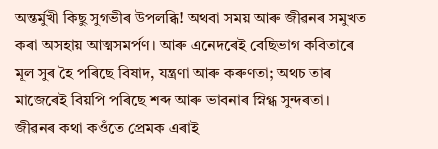অন্তৰ্মুখী কিছু সুগভীৰ উপলব্ধি! অথবা সময় আৰু জীৱনৰ সমুখত কৰা অসহায় আত্মসমৰ্পণ। আৰু এনেদৰেই বেছিভাগ কবিতাৰে মূল সুৰ হৈ পৰিছে বিষাদ, যন্ত্ৰণা আৰু কৰুণতা; অথচ তাৰ মাজেৰেই বিয়পি পৰিছে শব্দ আৰু ভাবনাৰ স্নিগ্ধ সুন্দৰতা।
জীৱনৰ কথা কওঁতে প্ৰেমক এৰাই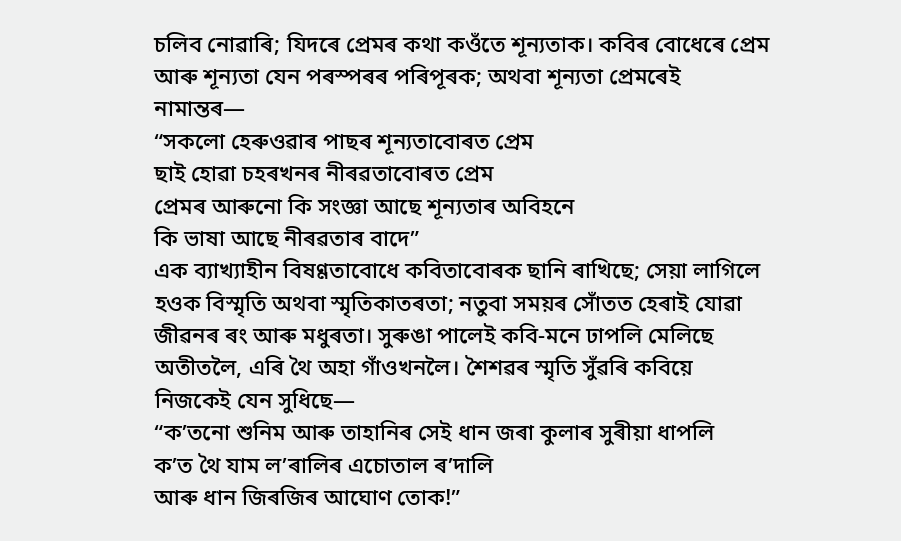চলিব নোৱাৰি; যিদৰে প্ৰেমৰ কথা কওঁতে শূন্যতাক। কবিৰ বোধেৰে প্ৰেম আৰু শূন্যতা যেন পৰস্পৰৰ পৰিপূৰক; অথবা শূন্যতা প্ৰেমৰেই নামান্তৰ—
“সকলো হেৰুওৱাৰ পাছৰ শূন্যতাবোৰত প্ৰেম
ছাই হোৱা চহৰখনৰ নীৰৱতাবোৰত প্ৰেম
প্ৰেমৰ আৰুনো কি সংজ্ঞা আছে শূন্যতাৰ অবিহনে
কি ভাষা আছে নীৰৱতাৰ বাদে”
এক ব্যাখ্যাহীন বিষণ্ণতাবোধে কবিতাবোৰক ছানি ৰাখিছে; সেয়া লাগিলে হওক বিস্মৃতি অথবা স্মৃতিকাতৰতা; নতুবা সময়ৰ সোঁতত হেৰাই যোৱা জীৱনৰ ৰং আৰু মধুৰতা। সুৰুঙা পালেই কবি-মনে ঢাপলি মেলিছে অতীতলৈ, এৰি থৈ অহা গাঁওখনলৈ। শৈশৱৰ স্মৃতি সুঁৱৰি কবিয়ে নিজকেই যেন সুধিছে—
“ক’তনো শুনিম আৰু তাহানিৰ সেই ধান জৰা কুলাৰ সুৰীয়া ধাপলি
ক’ত থৈ যাম ল’ৰালিৰ এচোতাল ৰ’দালি
আৰু ধান জিৰজিৰ আঘোণ তোক!”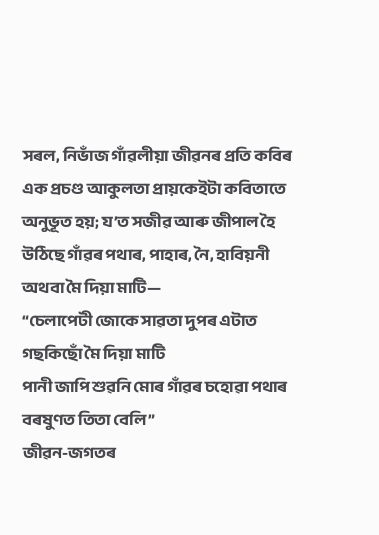সৰল, নিভাঁজ গাঁৱলীয়া জীৱনৰ প্ৰতি কবিৰ এক প্ৰচণ্ড আকুলতা প্ৰায়কেইটা কবিতাতে অনুভূত হয়; য’ত সজীৱ আৰু জীপাল হৈ উঠিছে গাঁৱৰ পথাৰ, পাহাৰ, নৈ, হাবিয়নী অথবা মৈ দিয়া মাটি—
“চেলাপেটী জোকে সাৱতা দুপৰ এটাত
গছকিছোঁ মৈ দিয়া মাটি
পানী জাপি শুৱনি মোৰ গাঁৱৰ চহোৱা পথাৰ
বৰষুণত তিতা বেলি”
জীৱন-জগতৰ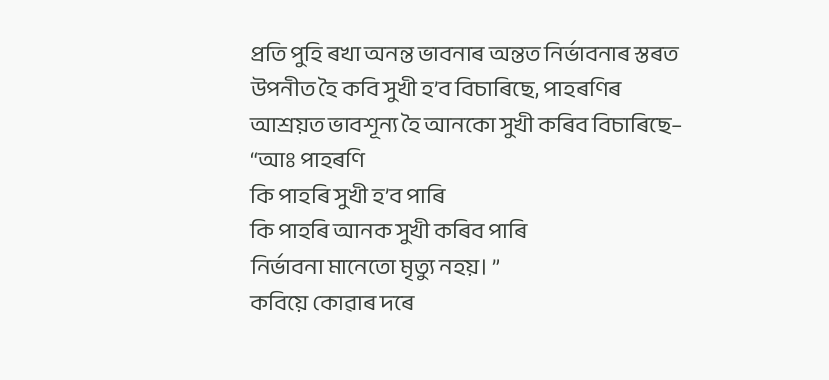প্ৰতি পুহি ৰখা অনন্ত ভাবনাৰ অন্তত নিৰ্ভাবনাৰ স্তৰত উপনীত হৈ কবি সুখী হ’ব বিচাৰিছে, পাহৰণিৰ আশ্ৰয়ত ভাবশূন্য হৈ আনকো সুখী কৰিব বিচাৰিছে–
“আঃ পাহৰণি
কি পাহৰি সুখী হ’ব পাৰি
কি পাহৰি আনক সুখী কৰিব পাৰি
নিৰ্ভাবনা মানেতো মৃত্যু নহয়। ”
কবিয়ে কোৱাৰ দৰে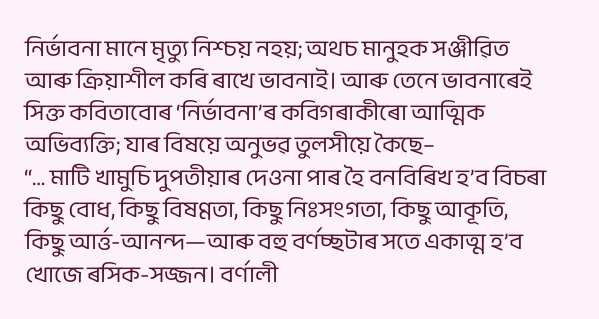নিৰ্ভাবনা মানে মৃত্যু নিশ্চয় নহয়; অথচ মানুহক সঞ্জীৱিত আৰু ক্ৰিয়াশীল কৰি ৰাখে ভাবনাই। আৰু তেনে ভাবনাৰেই সিক্ত কবিতাবোৰ ‘নিৰ্ভাবনা’ৰ কবিগৰাকীৰো আত্মিক অভিব্যক্তি; যাৰ বিষয়ে অনুভৱ তুলসীয়ে কৈছে–
“… মাটি খামুচি দুপতীয়াৰ দেওনা পাৰ হৈ বনবিৰিখ হ’ব বিচৰা কিছু বোধ, কিছু বিষণ্ণতা, কিছু নিঃসংগতা, কিছু আকূতি, কিছু আৰ্ত্ত-আনন্দ‌—আৰু বহু বৰ্ণচ্ছটাৰ সতে একাত্ম হ’ব খোজে ৰসিক-সজ্জন। বৰ্ণালী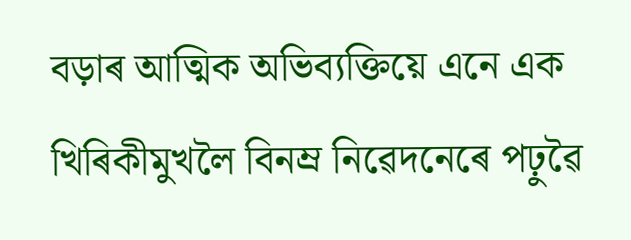বড়াৰ আত্মিক অভিব্যক্তিয়ে এনে এক খিৰিকীমুখলৈ বিনম্ৰ নিৱেদনেৰে পঢ়ুৱৈ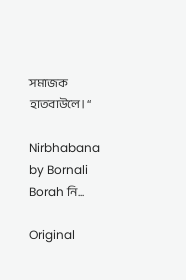সমাজক হাতবাউলে। “

Nirbhabana by Bornali Borah নি...

Original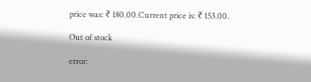price was: ₹ 180.00.Current price is: ₹ 153.00.

Out of stock

error: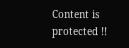Content is protected !!